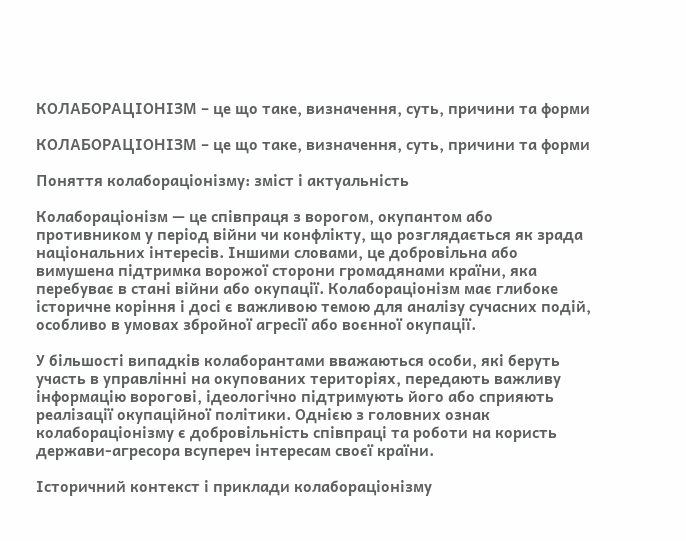КОЛАБОРАЦІОНІЗМ – це що таке, визначення, суть, причини та форми

КОЛАБОРАЦІОНІЗМ – це що таке, визначення, суть, причини та форми

Поняття колабораціонізму: зміст і актуальність

Колабораціонізм — це співпраця з ворогом, окупантом або противником у період війни чи конфлікту, що розглядається як зрада національних інтересів. Іншими словами, це добровільна або вимушена підтримка ворожої сторони громадянами країни, яка перебуває в стані війни або окупації. Колабораціонізм має глибоке історичне коріння і досі є важливою темою для аналізу сучасних подій, особливо в умовах збройної агресії або воєнної окупації.

У більшості випадків колаборантами вважаються особи, які беруть участь в управлінні на окупованих територіях, передають важливу інформацію ворогові, ідеологічно підтримують його або сприяють реалізації окупаційної політики. Однією з головних ознак колабораціонізму є добровільність співпраці та роботи на користь держави-агресора всупереч інтересам своєї країни.

Історичний контекст і приклади колабораціонізму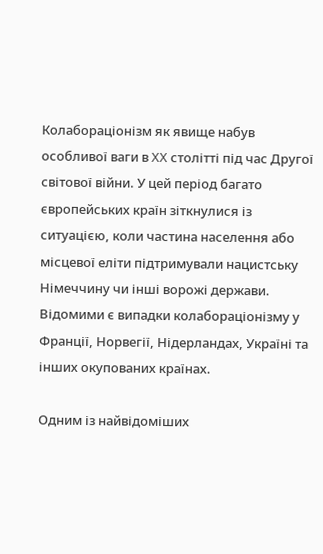Колабораціонізм як явище набув особливої ваги в XX столітті під час Другої світової війни. У цей період багато європейських країн зіткнулися із ситуацією, коли частина населення або місцевої еліти підтримували нацистську Німеччину чи інші ворожі держави. Відомими є випадки колабораціонізму у Франції, Норвегії, Нідерландах, Україні та інших окупованих країнах.

Одним із найвідоміших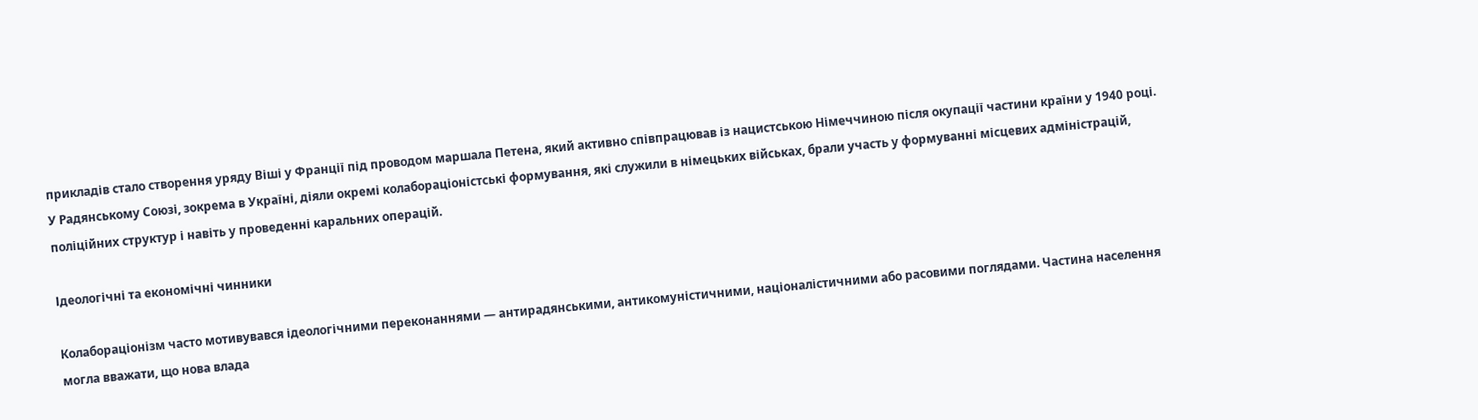прикладів стало створення уряду Віші у Франції під проводом маршала Петена, який активно співпрацював із нацистською Німеччиною після окупації частини країни у 1940 році. У Радянському Союзі, зокрема в Україні, діяли окремі колабораціоністські формування, які служили в німецьких військах, брали участь у формуванні місцевих адміністрацій, поліційних структур і навіть у проведенні каральних операцій.

Ідеологічні та економічні чинники

Колабораціонізм часто мотивувався ідеологічними переконаннями — антирадянськими, антикомуністичними, націоналістичними або расовими поглядами. Частина населення могла вважати, що нова влада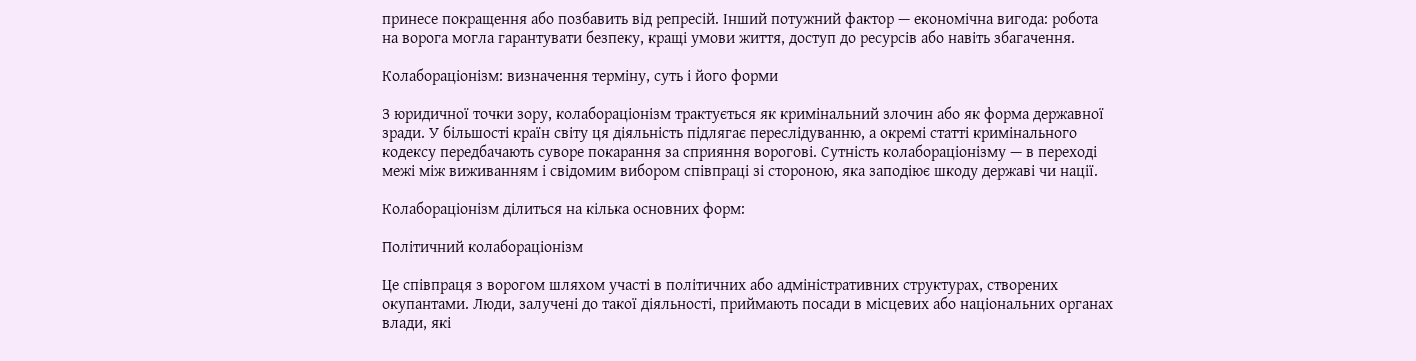принесе покращення або позбавить від репресій. Інший потужний фактор — економічна вигода: робота на ворога могла гарантувати безпеку, кращі умови життя, доступ до ресурсів або навіть збагачення.

Колабораціонізм: визначення терміну, суть і його форми

З юридичної точки зору, колабораціонізм трактується як кримінальний злочин або як форма державної зради. У більшості країн світу ця діяльність підлягає переслідуванню, а окремі статті кримінального кодексу передбачають суворе покарання за сприяння ворогові. Сутність колабораціонізму — в переході межі між виживанням і свідомим вибором співпраці зі стороною, яка заподіює шкоду державі чи нації.

Колабораціонізм ділиться на кілька основних форм:

Політичний колабораціонізм

Це співпраця з ворогом шляхом участі в політичних або адміністративних структурах, створених окупантами. Люди, залучені до такої діяльності, приймають посади в місцевих або національних органах влади, які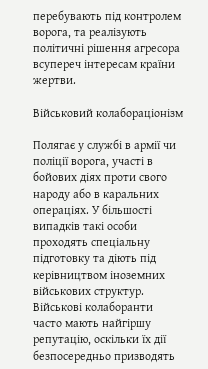перебувають під контролем ворога, та реалізують політичні рішення агресора всупереч інтересам країни жертви.

Військовий колабораціонізм

Полягає у службі в армії чи поліції ворога, участі в бойових діях проти свого народу або в каральних операціях. У більшості випадків такі особи проходять спеціальну підготовку та діють під керівництвом іноземних військових структур. Військові колаборанти часто мають найгіршу репутацію, оскільки їх дії безпосередньо призводять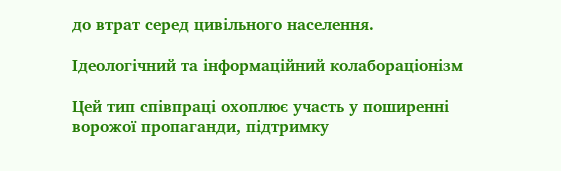до втрат серед цивільного населення.

Ідеологічний та інформаційний колабораціонізм

Цей тип співпраці охоплює участь у поширенні ворожої пропаганди, підтримку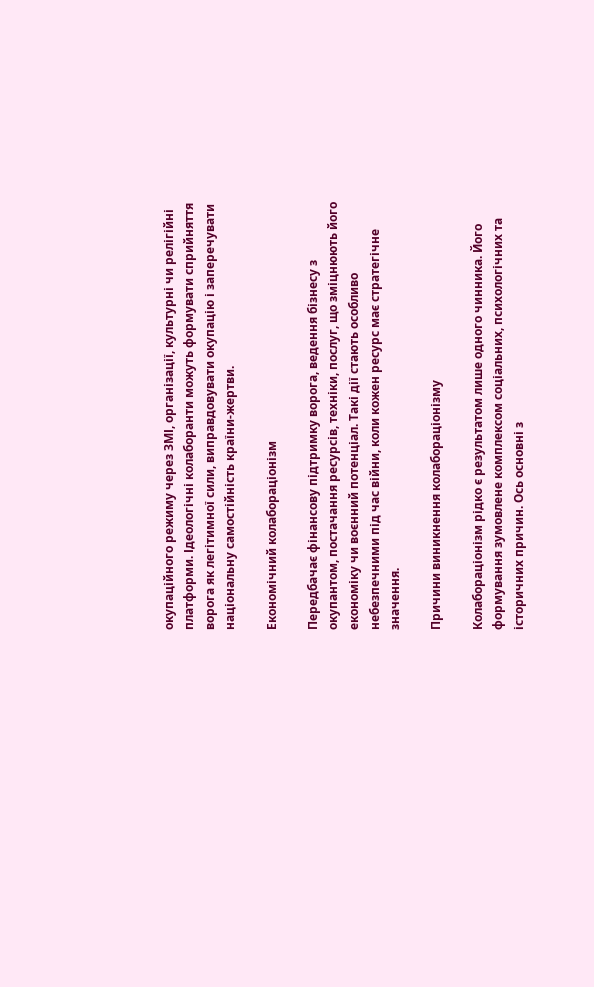окупаційного режиму через ЗМІ, організації, культурні чи релігійні платформи. Ідеологічні колаборанти можуть формувати сприйняття ворога як легітимної сили, виправдовувати окупацію і заперечувати національну самостійність країни-жертви.

Економічний колабораціонізм

Передбачає фінансову підтримку ворога, ведення бізнесу з окупантом, постачання ресурсів, техніки, послуг, що зміцнюють його економіку чи воєнний потенціал. Такі дії стають особливо небезпечними під час війни, коли кожен ресурс має стратегічне значення.

Причини виникнення колабораціонізму

Колабораціонізм рідко є результатом лише одного чинника. Його формування зумовлене комплексом соціальних, психологічних та історичних причин. Ось основні з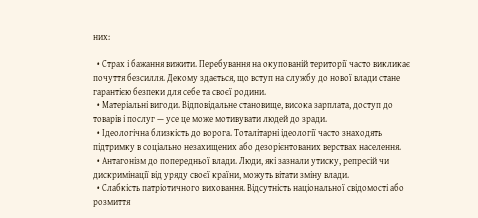них:

  • Страх і бажання вижити. Перебування на окупованій території часто викликає почуття безсилля. Декому здається, що вступ на службу до нової влади стане гарантією безпеки для себе та своєї родини.
  • Матеріальні вигоди. Відповідальне становище, висока зарплата, доступ до товарів і послуг — усе це може мотивувати людей до зради.
  • Ідеологічна близкість до ворога. Тоталітарні ідеології часто знаходять підтримку в соціально незахищених або дезорієнтованих верствах населення.
  • Антагонізм до попередньої влади. Люди, які зазнали утиску, репресій чи дискримінації від уряду своєї країни, можуть вітати зміну влади.
  • Слабкість патріотичного виховання. Відсутність національної свідомості або розмиття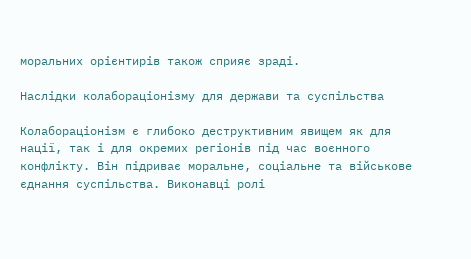моральних орієнтирів також сприяє зраді.

Наслідки колабораціонізму для держави та суспільства

Колабораціонізм є глибоко деструктивним явищем як для нації, так і для окремих регіонів під час воєнного конфлікту. Він підриває моральне, соціальне та військове єднання суспільства. Виконавці ролі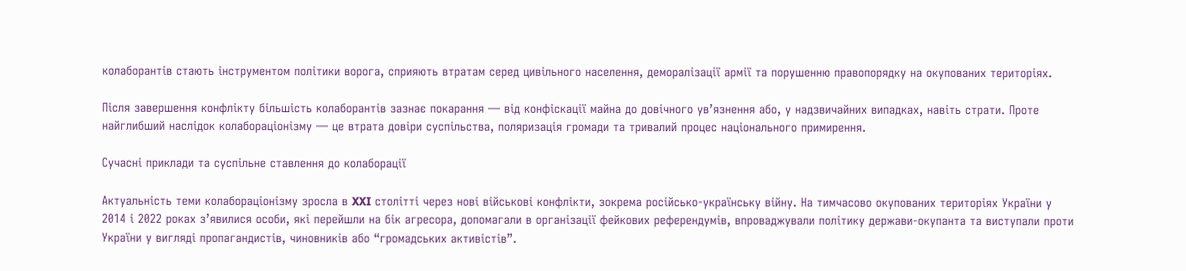колаборантів стають інструментом політики ворога, сприяють втратам серед цивільного населення, деморалізації армії та порушенню правопорядку на окупованих територіях.

Після завершення конфлікту більшість колаборантів зазнає покарання — від конфіскації майна до довічного ув’язнення або, у надзвичайних випадках, навіть страти. Проте найглибший наслідок колабораціонізму — це втрата довіри суспільства, поляризація громади та тривалий процес національного примирення.

Сучасні приклади та суспільне ставлення до колаборації

Актуальність теми колабораціонізму зросла в XXI столітті через нові військові конфлікти, зокрема російсько-українську війну. На тимчасово окупованих територіях України у 2014 і 2022 роках з’явилися особи, які перейшли на бік агресора, допомагали в організації фейкових референдумів, впроваджували політику держави-окупанта та виступали проти України у вигляді пропагандистів, чиновників або “громадських активістів”.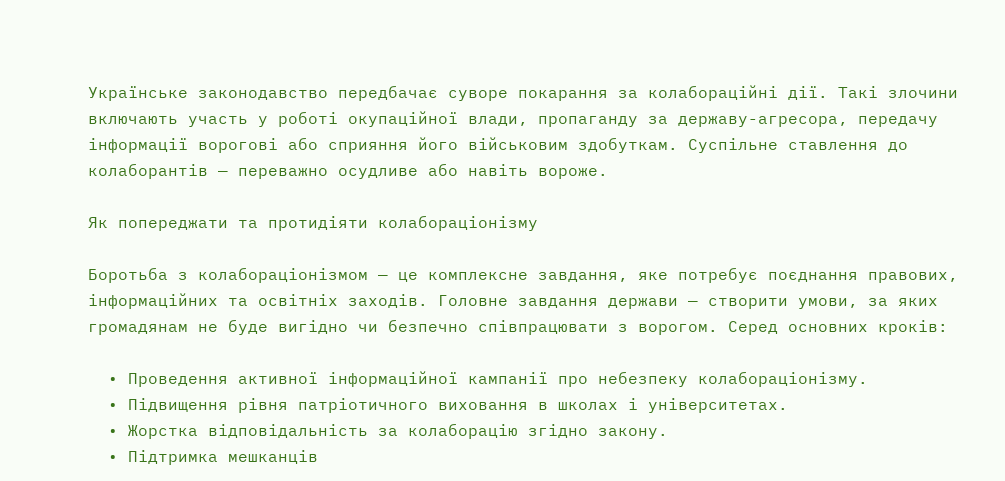Українське законодавство передбачає суворе покарання за колабораційні дії. Такі злочини включають участь у роботі окупаційної влади, пропаганду за державу-агресора, передачу інформації ворогові або сприяння його військовим здобуткам. Суспільне ставлення до колаборантів — переважно осудливе або навіть вороже.

Як попереджати та протидіяти колабораціонізму

Боротьба з колабораціонізмом — це комплексне завдання, яке потребує поєднання правових, інформаційних та освітніх заходів. Головне завдання держави — створити умови, за яких громадянам не буде вигідно чи безпечно співпрацювати з ворогом. Серед основних кроків:

  • Проведення активної інформаційної кампанії про небезпеку колабораціонізму.
  • Підвищення рівня патріотичного виховання в школах і університетах.
  • Жорстка відповідальність за колаборацію згідно закону.
  • Підтримка мешканців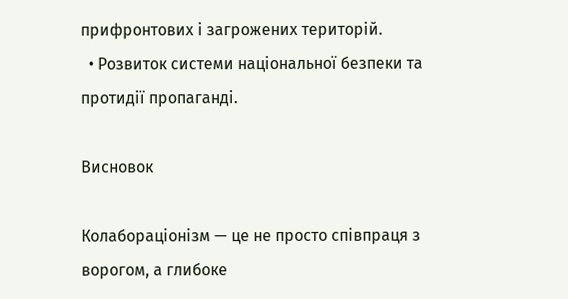прифронтових і загрожених територій.
  • Розвиток системи національної безпеки та протидії пропаганді.

Висновок

Колабораціонізм — це не просто співпраця з ворогом, а глибоке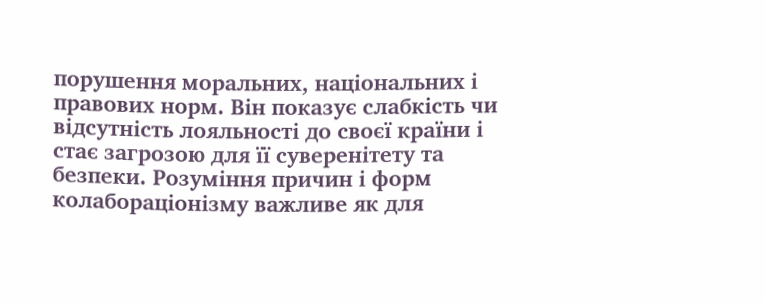порушення моральних, національних і правових норм. Він показує слабкість чи відсутність лояльності до своєї країни і стає загрозою для її суверенітету та безпеки. Розуміння причин і форм колабораціонізму важливе як для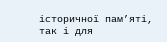історичної пам’яті, так і для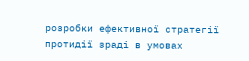розробки ефективної стратегії протидії зраді в умовах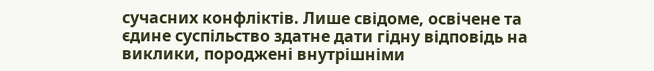сучасних конфліктів. Лише свідоме, освічене та єдине суспільство здатне дати гідну відповідь на виклики, породжені внутрішніми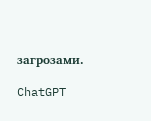загрозами.

ChatGPT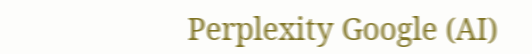Perplexity Google (AI)